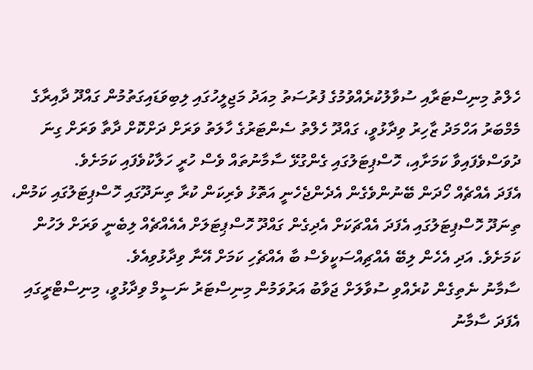ހެލްތު މިނިސްޓަރާއި ސުވާލުކުރެއްވުމުގެ ފުރުސަތު މިއަދު މަޖިލީހުގައި ލިބިވަޑައިގަތުމުން ގައްދޫ ދާއިރާގެ މެމްބަރު އަހްމަދު ޒާހިރު ވިދާޅުވީ، ގައްދޫ ހެލްތު ސެންޓަރުގެ ހާލަތު ވަރަށް ދަށްކޮށް ދާތާ ވަރަށް ގިނަ ދުވަސްވެފައިވާ ކަމަށާއި، ހޮސްޕިޓަލުގައި ގެންގުޅޭ ސާމާނުތައް ވެސް ހުރީ ހަލާކުވެފައި ކަމަށެވެ.
އެފަދަ އެއްޗެއް ހޯދަން ބޭނުންވެގެން އެދެންޖެހެނީ އަތޮޅު ވެރިކަން ކުރާ ތިނަދޫގައި ހޮސްޕިޓަލުގައި ކަމުން، ތިނަދޫ ހޮސްޕިޓަލުގައި އެފަދަ އެއްޗަކަށް އެދިގެން ގައްދޫ ހޮސްޕިޓަލަށް އެއެއްޗެއް ލިބެނީ ވަރަށް ލަހުން ކަމަށެވެ. އަދި އެހެން ލިބޭ އެއްޗިއްސަކީވެސް ބާ އެއްޗެހި ކަމަށް އޭނާ ވިދާޅުވިއެވެ.
ސާމާނު ނެތިގެން ކުރެއްވި ސުވާލަށް ޖަވާބު އަރުވަމުން މިނިސްޓަރު ނަސީމް ވިދާޅުވީ، މިނިސްޓްރީގައި އެފަދަ ސާމާނު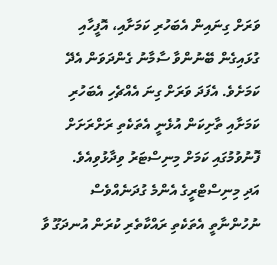ވަރަށް ގިނައިން އެބަހުރި ކަމަށާއި، އޮފީހާއި ގުޅައިގެން ބޭނުންވާ ސާމާނު ގެންދަވަން އެދޭ ކަމަށެވެ. އެފަދަ ވަރަށް ގިނަ އެއްޗެހި އެބަހުރި ކަމަށާއި ތާށިކަން އުޅެނީ އެތަކެތި ރަށްރަށަށް ފޮނުވުމުގައި ކަމަށް މިނިސްޓަރު ވިދާޅުވިއެވެ.
އަދި މިނިސްޓްރީގެ އެންމެ ގުދަނެއްވެސް ނުހުންނާތީ އެތަކެތި ރައްކާތެރި ކުރަން އުނދަގޫ ވާ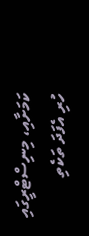ކަމަށާއި، މިނިސްޓްރީގައި ހުރި އެފަދަ ތަކެތި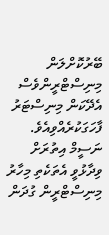ބޭރުކޮށްލަން މިނިސްޓްރީންވެސް އެދޭކަން މިނިސްޓަރު ފާހަގަކުރެއްވިއެވެ.
ނަސީމް އިތުރަށް ވިދާޅުވީ އެތަކެތި މިހާރު މިނިސްޓްރީން ގުދަން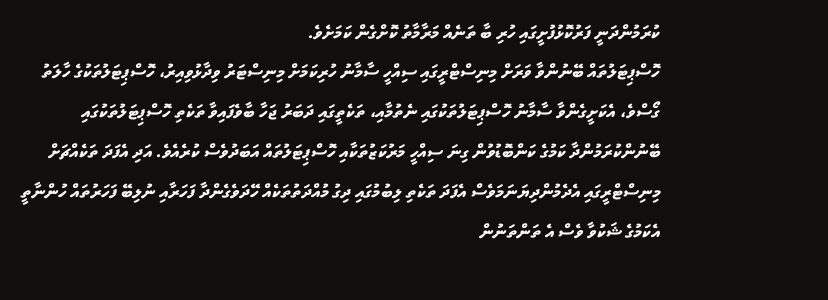ކުރަމުންދަނީ ފަރުކޮޅުފުށީގައި ހުރި ބާ ތަނެއް މަރާމާތު ކޮށްގެން ކަމަށެވެ.
ހޮސްޕިޓަލުތައް ބޭނުންވާ ވަރަށް މިނިސްޓްރީގައި ސިއްހީ ސާމާނު ހުރިކަމަށް މިނިސްޓަރު ވިދާޅުވިއިރު، ހޮސްޕިޓަލުތަކުގެ ހާލަތު ގޯސްވެ، އެކަށީގެންވާ ސާމާނު ހޮސްޕިޓަލުތަކުގައި ނެތުމާއި، ތަކެތީގައި ދަބަރު ޖަހާ ބާވެފައިވާ ތަކެތި ހޮސްޕިޓަލުތަކުގައި ބޭނުންކުރަމުންދާ ކަމުގެ ކަންބޮޑުވުން ގިނަ ސިއްހީ މަރުކަޒުތަކާއި ހޮސްޕިޓަލުތައް އަބަދުވެސް ކުރެއެވެ. އަދި އެފަދަ ތަކެއްޗަށް މިނިސްޓްރީގައި އެދެމުންދިޔަނަމަވެސް އެފަދަ ތަކެތި ލިބުމުގައި ދިގު މުއްދަތުތަކެއް ހޭދަވެގެންދާ ފަހަރާއި ނުލިބޭ ފަހަރުތައް ހުންނާތީ އެކަމުގެ ޝަކުވާ ވެސް އެ ތަންތަނުން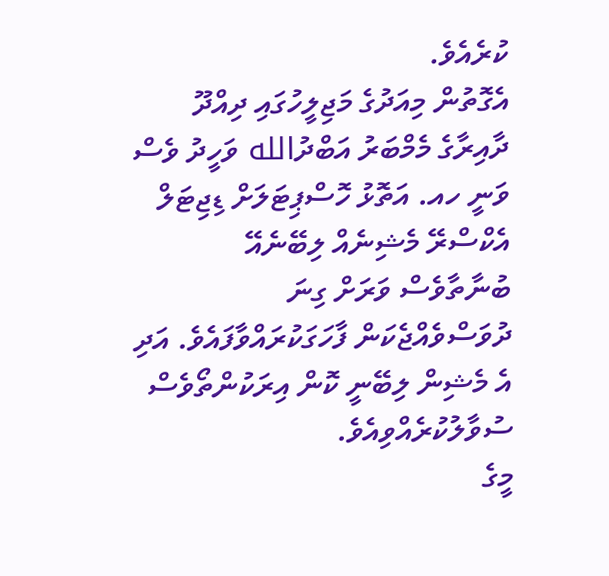ކުރެއެވެ.
އެގޮތުން މިއަދުގެ މަޖިލީހުގައި ދިއްދޫ ދާއިރާގެ މެމްބަރު އަބްދުالله ވަހީދު ވެސް ވަނީ ހއ. އަތޮޅު ހޮސްޕިޓަލަށް ޑިޖިޓަލް އެކްސްރޭ މެޝިނެއް ލިބޭނެއޭ ބުނާތާވެސް ވަރަށް ގިނަ ދުވަސްވެއްޖެކަން ފާހަގަކުރައްވާފައެވެ. އަދި އެ މެޝިން ލިބޭނީ ކޮން އިރަކުންތޯވެސް ސުވާލުކުރެއްވިއެވެ.
މީގެ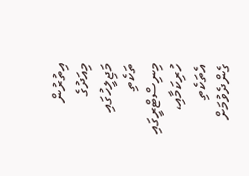އިތުރުން މިއަދުގެ މަޖިލީހުގައި ތަކެތި މިނިސްޓްރީގައި ހުރިކަމާއި، އެތަކެތި ގެންދެވުމަށް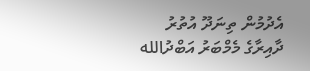އެދުމުން ތިނަދޫ އުތުރު ދާއިރާގެ މެމްބަރު އަބްދުالله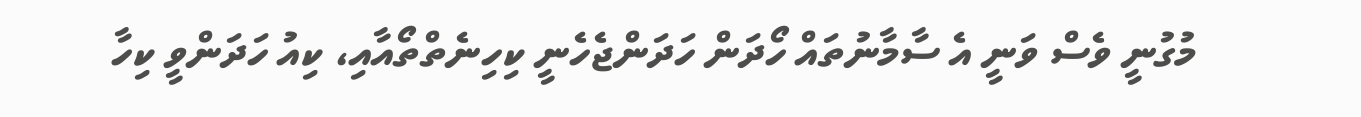މުގުނީ ވެސް ވަނީ އެ ސާމާނުތައް ހޯދަން ހަދަންޖެހެނީ ކިހިނެތްތޯއާއި، ކިއު ހަދަންވީ ކިހާ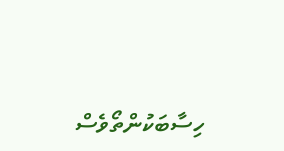ހިސާބަކުންތޯވެސް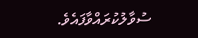ސުވާލުކުރައްވާފައެވެ.